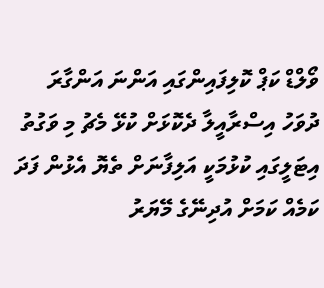ވޯލްޑް ކަޕް ކޮލިފައިންގައި އަންނަ އަންގާރަ ދުވަހު އިސްރާއީލާ ދެކޮޅަށް ކުޅޭ މެޗު މި ވަގުތު އިޓަލީގައި ކުޅުމަކީ އަލިފާނަށް ތެޔޮ އެޅުން ފަދަ ކަމެއް ކަމަށް އުދިނޭގެ މޭޔަރު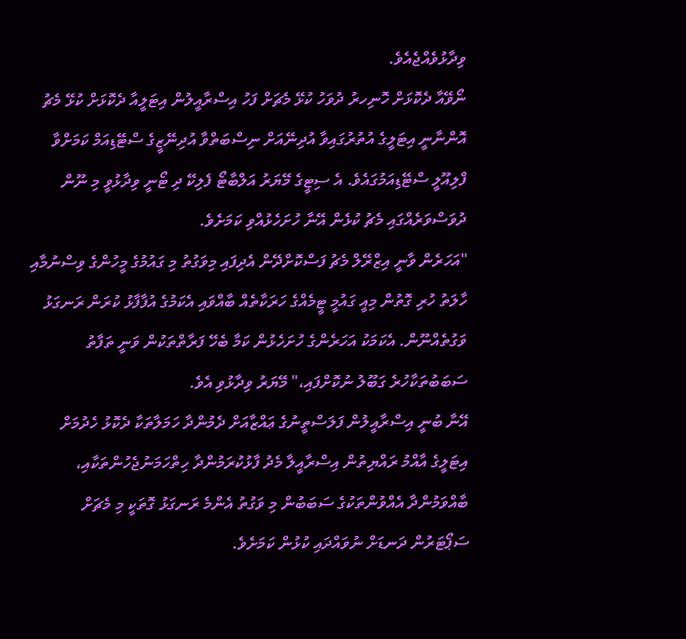ވިދާޅުވެއްޖެއެވެ.
ނޯވޭއާ ދެކޮޅަށް ހޮނިހރު ދުވަހު ކުޅޭ މެޗަށް ފަހު އިސްރާއީލުން އިޓަލީއާ ދެކޮޅަށް ކުޅޭ މެޗު އޮންނާނީ އިޓަލީގެ އުތުރުގައިވާ އުދިނޭއަށް ނިސްބަތްވާ އުދިނޭޒީގެ ސްޓޭޑިއަމް ކަމަށްވާ ފްލިއޫލީ ސްޓޭޑިއަމުގައެވެ. އެ ސިޓީގެ މޭޔަރު އަލްބާޓޯ ފެލިކޭ ދި ޓޯނީ ވިދާޅުވީ މި ނޫން ދުވަސްވަރެއްގައި މެޗު ކުޅެން އޭނާ ހުށަހެޅުއްވި ކަމަށެވެ.
"އަހަރެން ވާނީ އިޒްރޭލް މެޗު ފަސްކޮށްދޭން އެދިފައި މިވަގުތު މި ގައުމުގެ މީހުންގެ ވިސްނުމާއި ހާލަތު ހުރި ގޮތުން މިއީ ގައުމީ ޓީމެއްގެ ހަރަކާތެއް ބާއްވައި އެކަމުގެ އުފާފާޅު ކުރަން ރަނގަޅު ވަގުތެއްނޫން. އެކަމަކު އަހަރެންގެ ހުށަހެޅުން ކަމާ ބެހޭ ފަރާތްތަކުން ވަނީ ތަފާތު ސަބަބުތަކާހުރެ ގަބޫލު ނުކޮށްފައި،" މޭޔަރު ވިދާޅުވި އެވެ.
އޭނާ ބުނީ އިސްރާއީލުން ފަލަސްތީނުގެ ޢައްޒާއަށް ދެމުންދާ ހަމަލާތަކާ ދެކޮޅު ހެދުމަށް އިޓަލީގެ އާއްމު ރައްޔިތުން އިސްރާއީލާ މެދު ފާޅުކުރަމުންދާ ހިތްހަމަނުޖެހުންތަކާއި، ބާއްވަމުންދާ އެއްވުންތަކުގެ ސަބަބުން މި ވަގުތު އެންމެ ރަނގަޅު ގޮތަކީ މި މެޗަށް ސަޕޯޓަރުން ދަނޑަށް ނުވައްދައި ކުޅުން ކަމަށެވެ.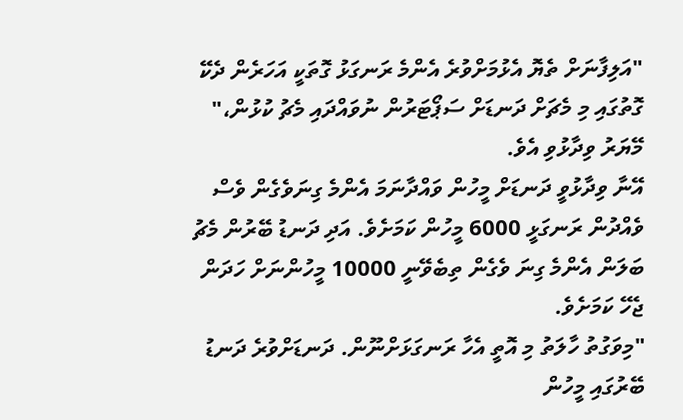"އަލިފާނަށް ތެޔޮ އެޅުމަށްވުރެ އެންމެ ރަނގަޅު ގޮތަކީ އަހަރެން ދެކޭ ގޮތުގައި މި މެޗަށް ދަނޑަށް ސަޕޯޓަރުން ނުވައްދައި މެޗު ކުޅުން،" މޭޔަރު ވިދާޅުވި އެވެ.
އޭނާ ވިދާޅުވީ ދަނޑަށް މީހުން ވައްދާނަމަ އެންމެ ގިނަވެގެން ވެސް ވެއްދުން ރަނގަޅީ 6000 މީހުން ކަމަށެވެ. އަދި ދަނޑު ބޭރުން މެޗު ބަލަން އެންމެ ގިނަ ވެގެން ތިބެވޭނީ 10000 މީހުންނަށް ހަދަން ޖެހޭ ކަމަށެވެ.
"މިވަގުތު ހާލަތު މި އޮތީ އެހާ ރަނގަޅަށްނޫން. ދަނޑަށްވުރެ ދަނޑު ބޭރުގައި މީހުން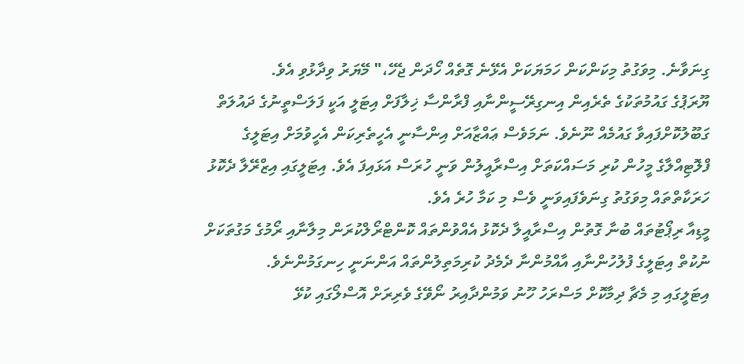ގިނަވާނެ. މިވަގުތު މިކަންކަން ހަމަޔަކަށް އެޅޭނެ ގޮތެއް ހޯދަން ޖެހޭ،" މޭޔަރު ވިދާޅުވި އެވެ.
ޔޫރަޕުގެ ގައުމުތަކުގެ ތެރެއިން އިނގިރޭސީންނާއި ފްރާންސާ ޚިލާފަށް އިޓަލީ އަކީ ފަލަސްތީނުގެ ދައުލަތް ގަބޫލުކޮށްފައިވާ ގައުމެއް ނޫނެވެ. ނަމަވެސް ޢައްޒާއަށް އިންސާނީ އެހީތެރިކަން އެހީވުމަށް އިޓަލީގެ ފްލޮޓިއްލާގެ މީހުން ކުރި މަސައްކަތަށް އިސްރާއީލުން ވަނީ ހުރަސް އަޅައިފަ އެވެ. އިޓަލީގައި އިޒްރޭލާ ދެކޮޅު ހަރަކާތްތައް މިވަގުތު ގިނަވެފައިވަނީ ވެސް މި ކަމާ ހުރެ އެވެ.
މީޑިއާ ރިޕޯޓުތައް ބުނާ ގޮތުން އިސްރާއީލާ ދެކޮޅު އެއްވުންތައް ކޮންޓްރޯލްކުރަން މިލާނާއި ރޯމުގެ މަގުތަކަށް ނުކުތް އިޓަލީގެ ފުލުހުންނާއި އާއްމުންނާ ދެމެދު ކުރިމަތިލުންތައް އަންނަނީ ހިނގަމުންނެވެ.
އިޓަލީގައި މި މެޗާ ދިމާކޮށް މަސްރަހު ހޫނު ވަމުންދާއިރު ނޯވޭގެ ވެރިރަށް އޮސްލޯގައި ކުޅޭ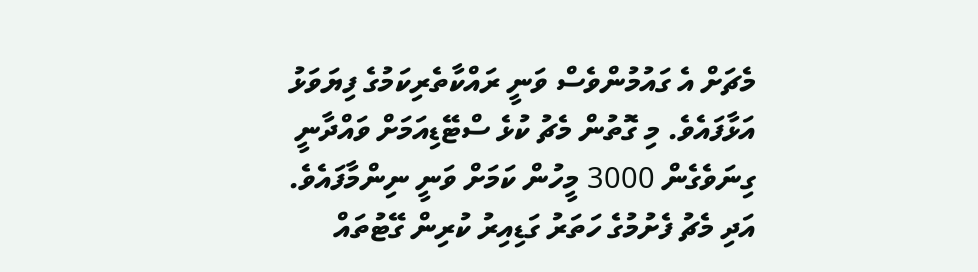މެޗަށް އެ ގައުމުންވެސް ވަނީ ރައްކާތެރިކަމުގެ ފިޔަވަޅު އަޅާފައެވެ. މި ގޮތުން މެޗު ކުޅެ ސްޓޭޑިއަމަށް ވައްދާނީ ގިނަވެގެން 3000 މީހުން ކަމަށް ވަނީ ނިންމާފައެވެ. އަދި މެޗު ފެށުމުގެ ހަތަރު ގަޑިއިރު ކުރިން ގޭޓުތައް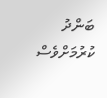ބަންދު ކުރުމަށްވެސް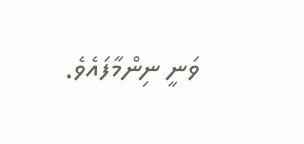ވަނީ ނިންމާފައެވެ.